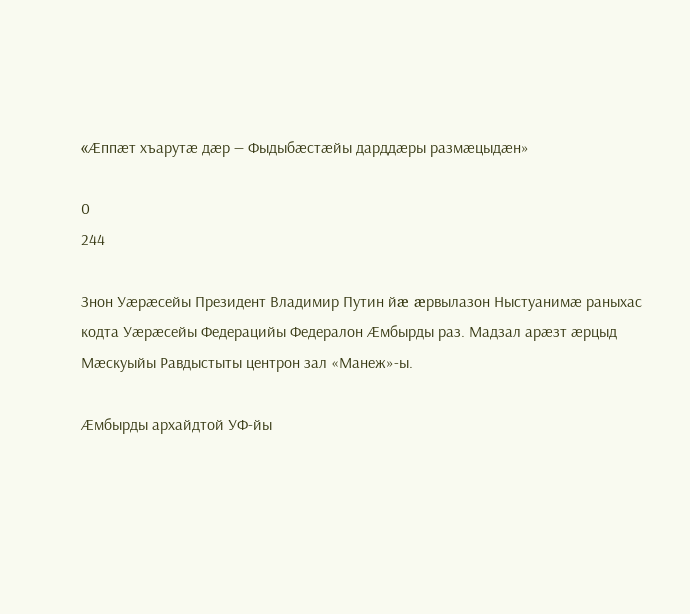«Æппæт хъарутæ дæр — Фыдыбæстæйы дарддæры размæцыдæн»

0
244

Знон Уæрæсейы Президент Владимир Путин йæ æрвылазон Ныстуанимæ раныхас кодта Уæрæсейы Федерацийы Федералон Æмбырды раз. Мадзал арæзт æрцыд Мæскуыйы Равдыстыты центрон зал «Манеж»-ы.

Æмбырды архайдтой УФ-йы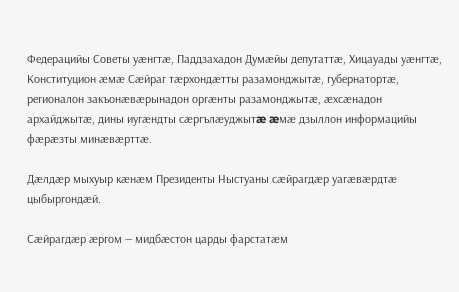Федерацийы Советы уæнгтæ, Паддзахадон Думæйы депутаттæ, Хицауады уæнгтæ, Конституцион æмæ Сæйраг тæрхондæтты разамонджытæ, губернатортæ, регионалон закъонæвæрынадон оргæнты разамонджытæ, æхсæнадон архайджытæ, дины иугæндты сæргълæуджытæ æмæ дзыллон информацийы фæрæзты минæвæрттæ.

Дæлдæр мыхуыр кæнæм Президенты Ныстуаны сæйрагдæр уагæвæрдтæ цыбыргондæй.

Сæйрагдæр æргом — мидбæстон царды фарстатæм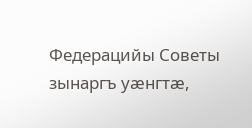Федерацийы Советы зынаргъ уæнгтæ,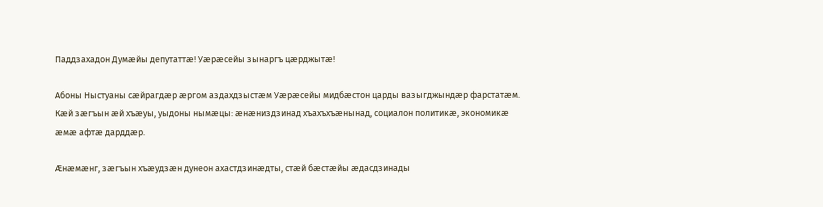Паддзахадон Думæйы депутаттæ! Уæрæсейы зынаргъ цæрджытæ!

Абоны Ныстуаны сæйрагдæр æргом аздахдзыстæм Уæрæсейы мидбæстон царды вазыгджындæр фарстатæм. Кæй зæгъын æй хъæуы, уыдоны нымæцы: æнæниздзинад хъахъхъæнынад, социалон политикæ, экономикæ æмæ афтæ дарддæр.

Æнæмæнг, зæгъын хъæудзæн дунеон ахастдзинæдты, стæй бæстæйы æдасдзинады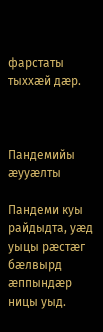фарстаты тыххæй дæр.



Пандемийы æууæлты

Пандеми куы райдыдта, уæд уыцы рæстæг бæлвырд æппындæр ницы уыд.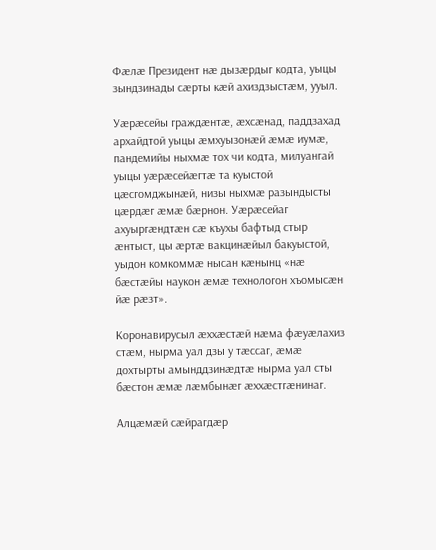Фæлæ Президент нæ дызæрдыг кодта, уыцы зындзинады сæрты кæй ахиздзыстæм, ууыл.

Уæрæсейы граждæнтæ, æхсæнад, паддзахад архайдтой уыцы æмхуызонæй æмæ иумæ, пандемийы ныхмæ тох чи кодта, милуангай уыцы уæрæсейæгтæ та куыстой цæсгомджынæй, низы ныхмæ разындысты цæрдæг æмæ бæрнон. Уæрæсейаг ахуыргæндтæн сæ къухы бафтыд стыр æнтыст, цы æртæ вакцинæйыл бакуыстой, уыдон комкоммæ нысан кæнынц «нæ бæстæйы наукон æмæ технологон хъомысæн йæ рæзт».

Коронавирусыл æххæстæй нæма фæуæлахиз стæм, нырма уал дзы у тæссаг, æмæ дохтырты амынддзинæдтæ нырма уал сты бæстон æмæ лæмбынæг æххæстгæнинаг.

Алцæмæй сæйрагдæр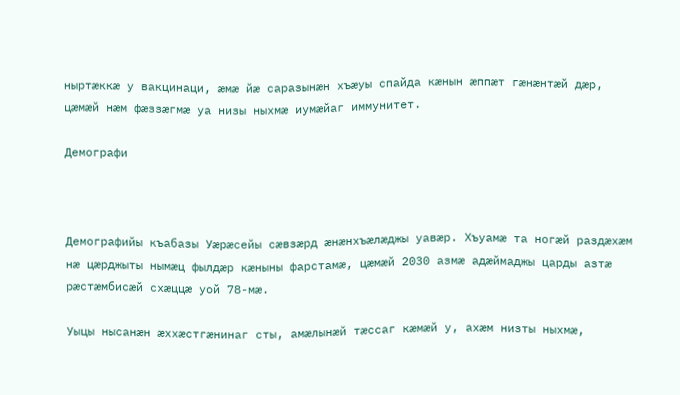ныртæккæ у вакцинаци, æмæ йæ саразынæн хъæуы спайда кæнын æппæт гæнæнтæй дæр, цæмæй нæм фæззæгмæ уа низы ныхмæ иумæйаг иммунитет.

Демографи



Демографийы къабазы Уæрæсейы сæвзæрд æнæнхъæлæджы уавæр. Хъуамæ та ногæй раздæхæм нæ цæрджыты нымæц фылдæр кæныны фарстамæ, цæмæй 2030 азмæ адæймаджы царды азтæ рæстæмбисæй схæццæ уой 78-мæ.

Уыцы нысанæн æххæстгæнинаг сты, амæлынæй тæссаг кæмæй у, ахæм низты ныхмæ,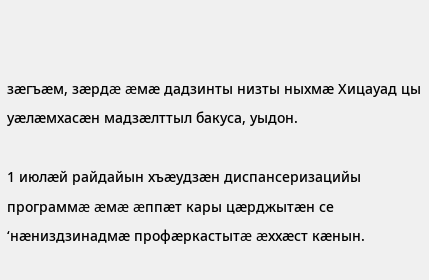зæгъæм, зæрдæ æмæ дадзинты низты ныхмæ Хицауад цы уæлæмхасæн мадзæлттыл бакуса, уыдон.

1 июлæй райдайын хъæудзæн диспансеризацийы программæ æмæ æппæт кары цæрджытæн се ‘нæниздзинадмæ профæркастытæ æххæст кæнын.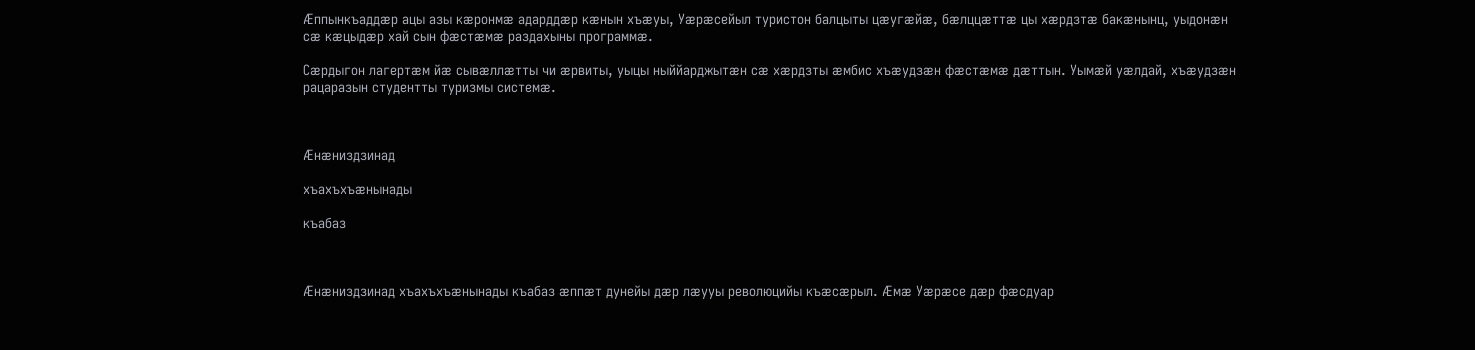Æппынкъаддæр ацы азы кæронмæ адарддæр кæнын хъæуы, Уæрæсейыл туристон балцыты цæугæйæ, бæлццæттæ цы хæрдзтæ бакæнынц, уыдонæн сæ кæцыдæр хай сын фæстæмæ раздахыны программæ.

Сæрдыгон лагертæм йæ сывæллæтты чи æрвиты, уыцы ныййарджытæн сæ хæрдзты æмбис хъæудзæн фæстæмæ дæттын. Уымæй уæлдай, хъæудзæн рацаразын студентты туризмы системæ.



Æнæниздзинад

хъахъхъæнынады

къабаз



Æнæниздзинад хъахъхъæнынады къабаз æппæт дунейы дæр лæууы революцийы къæсæрыл. Æмæ Уæрæсе дæр фæсдуар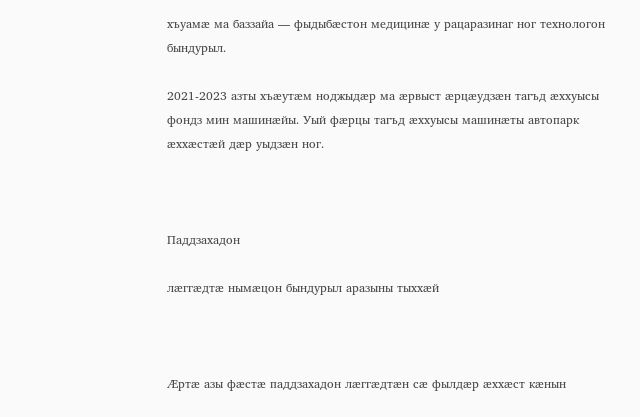хъуамæ ма баззайа — фыдыбæстон медицинæ у рацаразинаг ног технологон бындурыл.

2021-2023 азты хъæутæм ноджыдæр ма æрвыст æрцæудзæн тагъд æххуысы фондз мин машинæйы. Уый фæрцы тагъд æххуысы машинæты автопарк æххæстæй дæр уыдзæн ног.



Паддзахадон

лæггæдтæ нымæцон бындурыл аразыны тыххæй



Æртæ азы фæстæ паддзахадон лæггæдтæн сæ фылдæр æххæст кæнын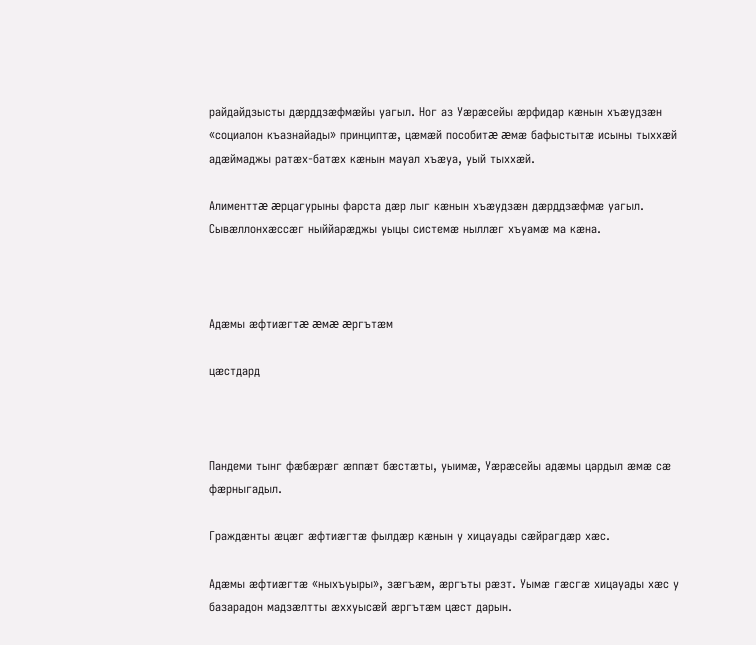райдайдзысты дæрддзæфмæйы уагыл. Ног аз Уæрæсейы æрфидар кæнын хъæудзæн «социалон къазнайады» принциптæ, цæмæй пособитæ æмæ бафыстытæ исыны тыххæй адæймаджы ратæх-батæх кæнын мауал хъæуа, уый тыххæй.

Алименттæ æрцагурыны фарста дæр лыг кæнын хъæудзæн дæрддзæфмæ уагыл. Сывæллонхæссæг ныййарæджы уыцы системæ ныллæг хъуамæ ма кæна.



Адæмы æфтиæгтæ æмæ æргътæм

цæстдард



Пандеми тынг фæбæрæг æппæт бæстæты, уыимæ, Уæрæсейы адæмы цардыл æмæ сæ фæрныгадыл.

Граждæнты æцæг æфтиæгтæ фылдæр кæнын у хицауады сæйрагдæр хæс.

Адæмы æфтиæгтæ «ныхъуыры», зæгъæм, æргъты рæзт. Уымæ гæсгæ хицауады хæс у базарадон мадзæлтты æххуысæй æргътæм цæст дарын.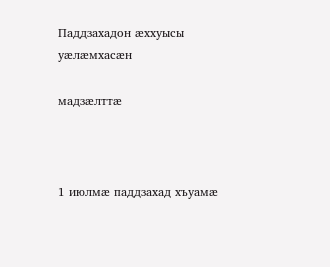Паддзахадон æххуысы уæлæмхасæн

мадзæлттæ



1 июлмæ паддзахад хъуамæ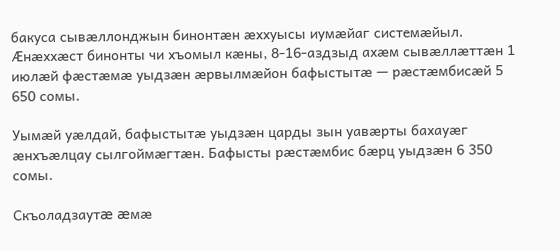бакуса сывæллонджын бинонтæн æххуысы иумæйаг системæйыл. Æнæххæст бинонты чи хъомыл кæны, 8-16-аздзыд ахæм сывæллæттæн 1 июлæй фæстæмæ уыдзæн æрвылмæйон бафыстытæ — рæстæмбисæй 5 650 сомы.

Уымæй уæлдай, бафыстытæ уыдзæн царды зын уавæрты бахауæг æнхъæлцау сылгоймæгтæн. Бафысты рæстæмбис бæрц уыдзæн 6 350 сомы.

Скъоладзаутæ æмæ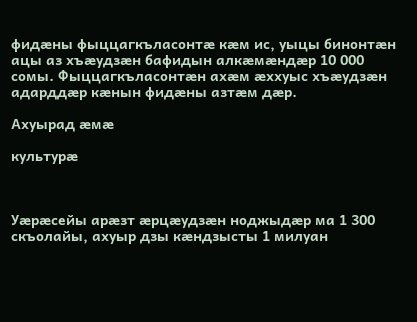фидæны фыццагкъласонтæ кæм ис, уыцы бинонтæн ацы аз хъæудзæн бафидын алкæмæндæр 10 000 сомы. Фыццагкъласонтæн ахæм æххуыс хъæудзæн адарддæр кæнын фидæны азтæм дæр.

Ахуырад æмæ

культурæ



Уæрæсейы арæзт æрцæудзæн ноджыдæр ма 1 300 скъолайы, ахуыр дзы кæндзысты 1 милуан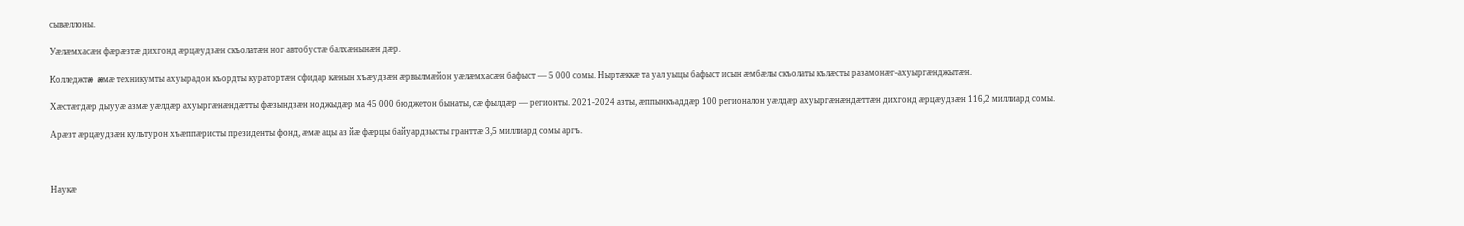сывæллоны.

Уæлæмхасæн фæрæзтæ дихгонд æрцæудзæн скъолатæн ног автобустæ балхæнынæн дæр.

Колледжтæ æмæ техникумты ахуырадон къордты куратортæн сфидар кæнын хъæудзæн æрвылмæйон уæлæмхасæн бафыст — 5 000 сомы. Ныртæккæ та уал уыцы бафыст исын æмбæлы скъолаты кълæсты разамонæг-ахуыргæнджытæн.

Хæстæгдæр дыууæ азмæ уæлдæр ахуыргæнæндæтты фæзындзæн ноджыдæр ма 45 000 бюджетон бынаты, сæ фылдæр — регионты. 2021-2024 азты, æппынкъаддæр 100 регионалон уæлдæр ахуыргæнæндæттæн дихгонд æрцæудзæн 116,2 миллиард сомы.

Арæзт æрцæудзæн культурон хъæппæристы президенты фонд, æмæ ацы аз йæ фæрцы байуардзысты гранттæ 3,5 миллиард сомы аргъ.



Наукæ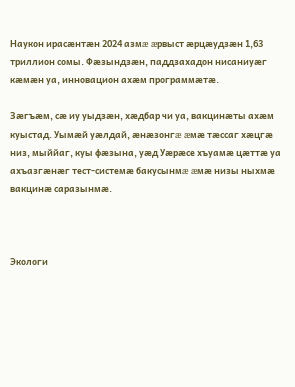Наукон ирасæнтæн 2024 азмæ æрвыст æрцæудзæн 1,63 триллион сомы. Фæзындзæн, паддзахадон нисаниуæг кæмæн уа, инновацион ахæм программæтæ.

Зæгъæм, сæ иу уыдзæн, хæдбар чи уа, вакцинæты ахæм куыстад. Уымæй уæлдай, æнæзонгæ æмæ тæссаг хæцгæ низ, мыййаг, куы фæзына, уæд Уæрæсе хъуамæ цæттæ уа ахъазгæнæг тест-системæ бакусынмæ æмæ низы ныхмæ вакцинæ саразынмæ.



Экологи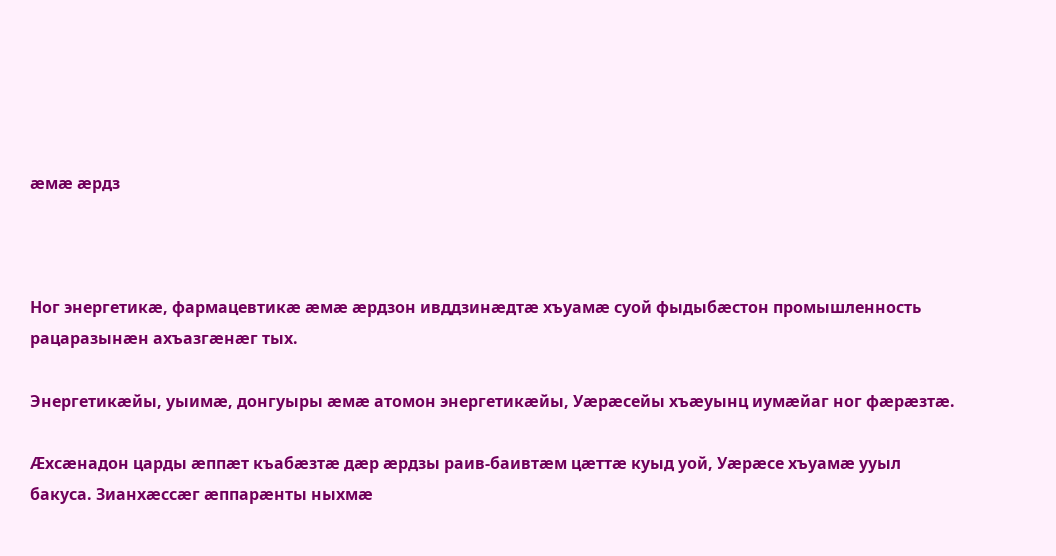æмæ æрдз



Ног энергетикæ, фармацевтикæ æмæ æрдзон ивддзинæдтæ хъуамæ суой фыдыбæстон промышленность рацаразынæн ахъазгæнæг тых.

Энергетикæйы, уыимæ, донгуыры æмæ атомон энергетикæйы, Уæрæсейы хъæуынц иумæйаг ног фæрæзтæ.

Æхсæнадон царды æппæт къабæзтæ дæр æрдзы раив-баивтæм цæттæ куыд уой, Уæрæсе хъуамæ ууыл бакуса. Зианхæссæг æппарæнты ныхмæ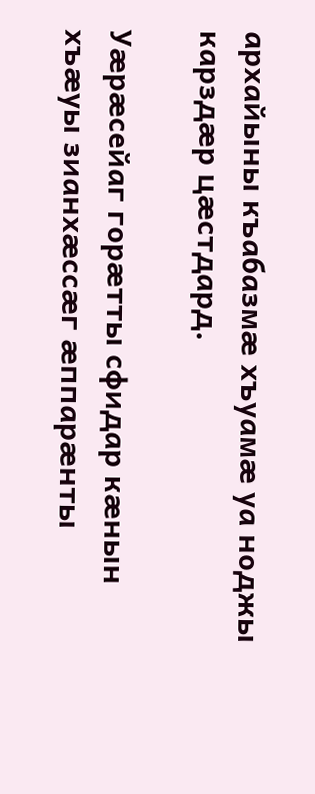архайыны къабазмæ хъуамæ уа ноджы карздæр цæстдард.

Уæрæсейаг горæтты сфидар кæнын хъæуы зианхæссæг æппарæнты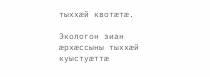тыххæй квотæтæ.

Экологон зиан æрхæссыны тыххæй куыстуæттæ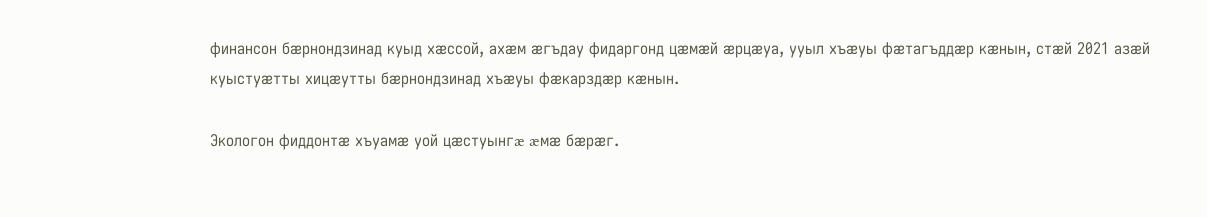финансон бæрнондзинад куыд хæссой, ахæм æгъдау фидаргонд цæмæй æрцæуа, ууыл хъæуы фæтагъддæр кæнын, стæй 2021 азæй куыстуæтты хицæутты бæрнондзинад хъæуы фæкарздæр кæнын.

Экологон фиддонтæ хъуамæ уой цæстуынгæ æмæ бæрæг.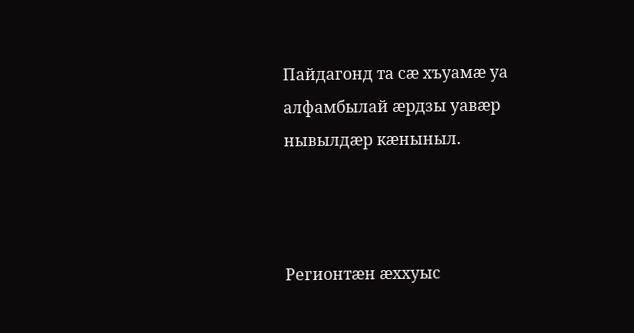Пайдагонд та сæ хъуамæ уа алфамбылай æрдзы уавæр нывылдæр кæныныл.



Регионтæн æххуыс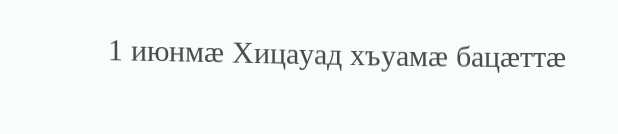1 июнмæ Хицауад хъуамæ бацæттæ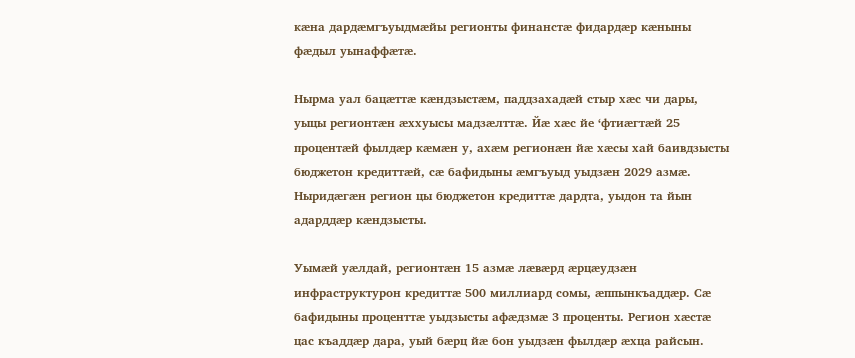кæна дардæмгъуыдмæйы регионты финанстæ фидардæр кæныны фæдыл уынаффæтæ.

Нырма уал бацæттæ кæндзыстæм, паддзахадæй стыр хæс чи дары, уыцы регионтæн æххуысы мадзæлттæ. Йæ хæс йе ‘фтиæгтæй 25 процентæй фылдæр кæмæн у, ахæм регионæн йæ хæсы хай баивдзысты бюджетон кредиттæй, сæ бафидыны æмгъуыд уыдзæн 2029 азмæ. Ныридæгæн регион цы бюджетон кредиттæ дардта, уыдон та йын адарддæр кæндзысты.

Уымæй уæлдай, регионтæн 15 азмæ лæвæрд æрцæудзæн инфраструктурон кредиттæ 500 миллиард сомы, æппынкъаддæр. Сæ бафидыны проценттæ уыдзысты афæдзмæ 3 проценты. Регион хæстæ цас къаддæр дара, уый бæрц йæ бон уыдзæн фылдæр æхца райсын.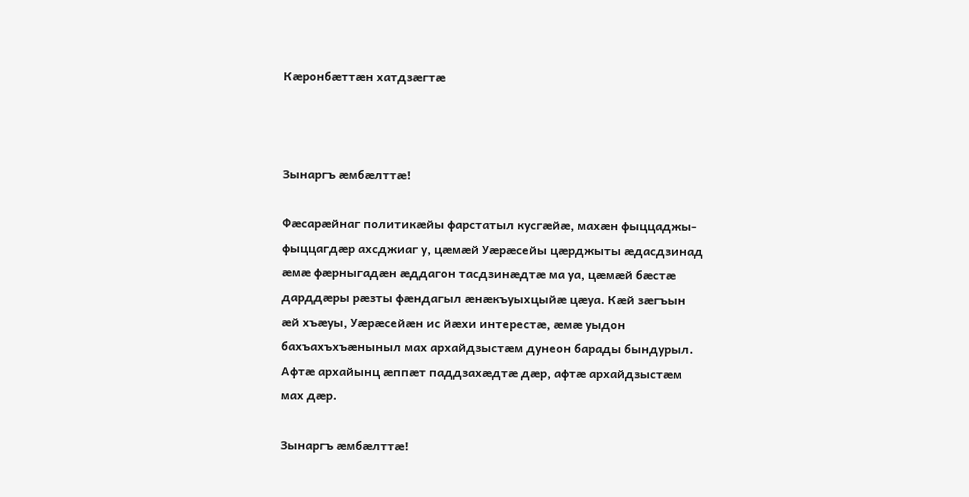Кæронбæттæн хатдзæгтæ



Зынаргъ æмбæлттæ!

Фæсарæйнаг политикæйы фарстатыл кусгæйæ, махæн фыццаджы-фыццагдæр ахсджиаг у, цæмæй Уæрæсейы цæрджыты æдасдзинад æмæ фæрныгадæн æддагон тасдзинæдтæ ма уа, цæмæй бæстæ дарддæры рæзты фæндагыл æнæкъуыхцыйæ цæуа. Кæй зæгъын æй хъæуы, Уæрæсейæн ис йæхи интерестæ, æмæ уыдон бахъахъхъæныныл мах архайдзыстæм дунеон барады бындурыл. Афтæ архайынц æппæт паддзахæдтæ дæр, афтæ архайдзыстæм мах дæр.

Зынаргъ æмбæлттæ!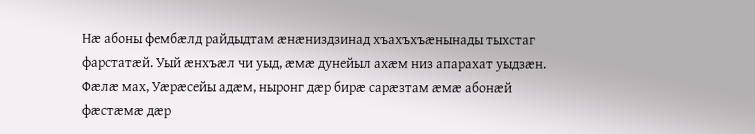Нæ абоны фембæлд райдыдтам æнæниздзинад хъахъхъæнынады тыхстаг фарстатæй. Уый æнхъæл чи уыд, æмæ дунейыл ахæм низ апарахат уыдзæн. Фæлæ мах, Уæрæсейы адæм, ныронг дæр бирæ сарæзтам æмæ абонæй фæстæмæ дæр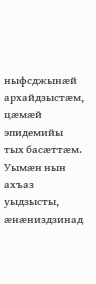ныфсджынæй архайдзыстæм, цæмæй эпидемийы тых басæттæм. Уымæн нын ахъаз уыдзысты, æнæниздзинад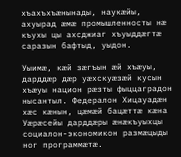хъахъхъæнынады, наукæйы, ахуырад æмæ промышленносты нæ къухы цы ахсджиаг хъуыддæгтæ саразын бафтыд, уыдон.

Уыимæ, кæй зæгъын æй хъæуы, дарддæр дæр уæхскуæзæй кусын хъæуы национ рæзты фыццаградон нысантыл. Федералон Хицауадæн хæс кæнын, цæмæй бацæттæ кæна Уæрæсейы дарддæры æнæкъуыхцы социалон-экономикон размæцыды ног программæтæ.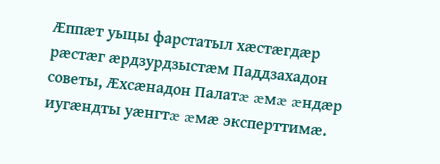Æппæт уыцы фарстатыл хæстæгдæр рæстæг æрдзурдзыстæм Паддзахадон советы, Æхсæнадон Палатæ æмæ æндæр иугæндты уæнгтæ æмæ эксперттимæ.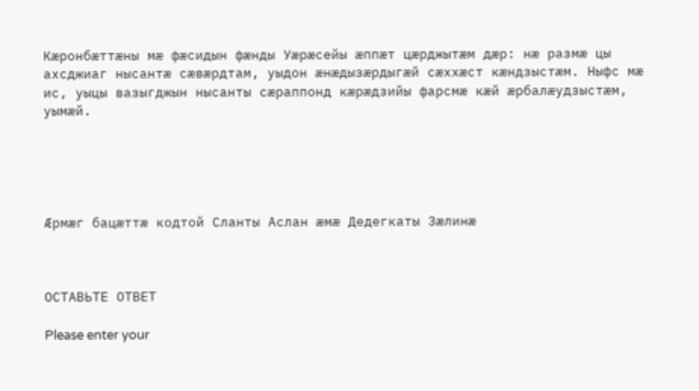Кæронбæттæны мæ фæсидын фæнды Уæрæсейы æппæт цæрджытæм дæр: нæ размæ цы ахсджиаг нысантæ сæвæрдтам, уыдон æнæдызæрдыгæй сæххæст кæндзыстæм. Ныфс мæ ис, уыцы вазыгджын нысанты сæраппонд кæрæдзийы фарсмæ кæй æрбалæудзыстæм, уымæй.





Æрмæг бацæттæ кодтой Сланты Аслан æмæ Дедегкаты Зæлинæ



ОСТАВЬТЕ ОТВЕТ

Please enter your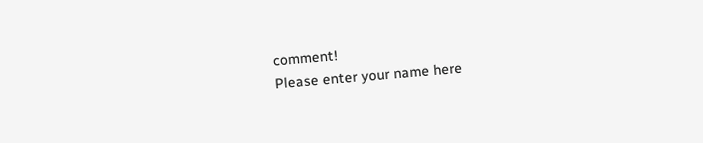comment!
Please enter your name here